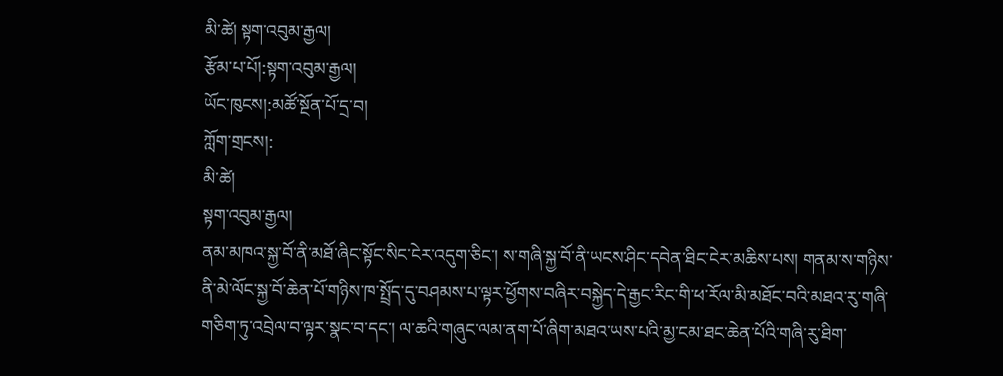མི་ཚེ། སྟག་འབུམ་རྒྱལ།
རྩོམ་པ་པོ།:སྟག་འབུམ་རྒྱལ།
ཡོང་ཁུངས།:མཚོ་སྔོན་པོ་དྲ་བ།
ཀློག་གྲངས།:
མི་ཚེ།
སྟག་འབུམ་རྒྱལ།
ནམ་མཁའ་སྐྱ་བོ་ནི་མཐོ་ཞིང་སྟོང་སིང་ངེར་འདུག་ཅིང་། ས་གཞི་སྐྱ་བོ་ནི་ཡངས་ཤིང་དབེན་ཐིང་ངེར་མཆིས་པས། གནམ་ས་གཉིས་ནི་མེ་ལོང་སྐྱ་བོ་ཆེན་པོ་གཉིས་ཁ་སྤྲོད་དུ་བཤམས་པ་ལྟར་ཕྱོགས་བཞིར་བསྐྱེད་དེ་རྒྱང་རིང་གི་ཕ་རོལ་མི་མཐོང་བའི་མཐའ་རུ་གཞི་གཅིག་ཏུ་འབྲེལ་བ་ལྟར་སྣང་བ་དང་། ལ་ཆའི་གཞུང་ལམ་ནག་པོ་ཞིག་མཐའ་ཡས་པའི་མྱ་ངམ་ཐང་ཆེན་པོའི་གཞི་རུ་ཐིག་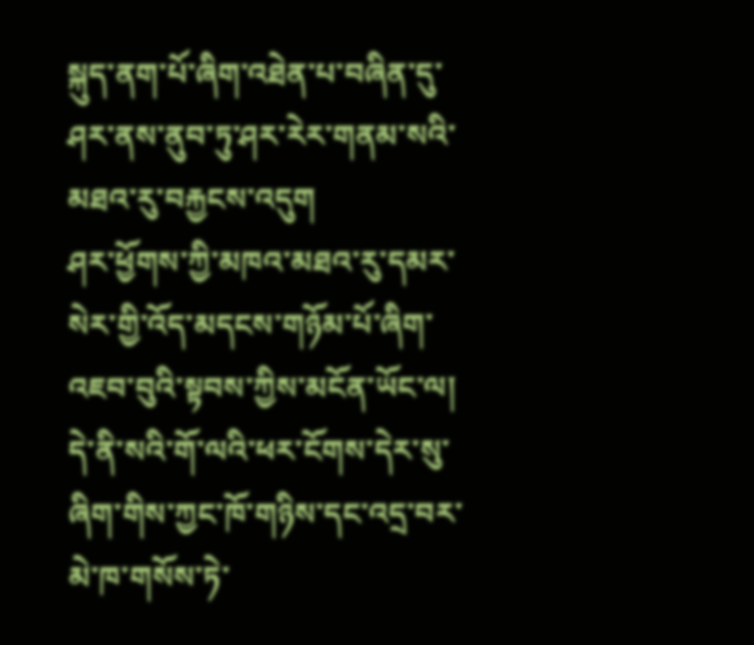སྐུད་ནག་པོ་ཞིག་འཐེན་པ་བཞིན་དུ་ཤར་ནས་ནུབ་ཏུ་ཤར་རེར་གནམ་སའི་མཐའ་རུ་བརྐྱངས་འདུག
ཤར་ཕྱོགས་ཀྱི་མཁའ་མཐའ་རུ་དམར་སེར་གྱི་འོད་མདངས་གཉོམ་པོ་ཞིག་འཇབ་བུའི་སྟབས་ཀྱིས་མངོན་ཡོང་ལ། དེ་ནི་སའི་གོ་ལའི་ཕར་ངོགས་དེར་སུ་ཞིག་གིས་ཀྱང་ཁོ་གཉིས་དང་འདྲ་བར་མེ་ཁ་གསོས་ཏེ་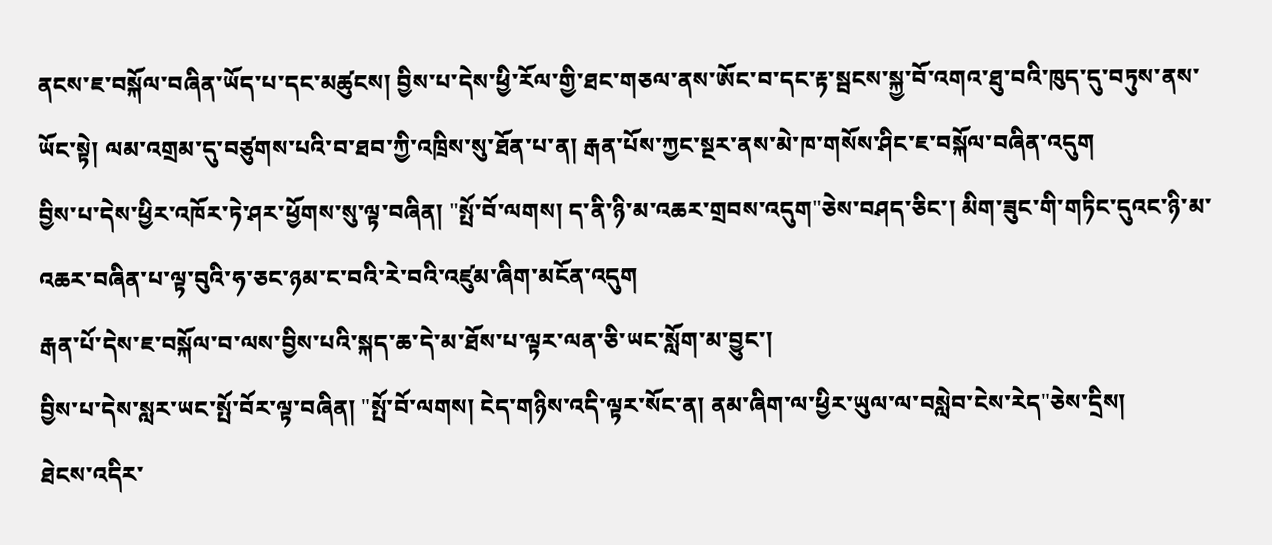ནངས་ཇ་བསྐོལ་བཞིན་ཡོད་པ་དང་མཚུངས། བྱིས་པ་དེས་ཕྱི་རོལ་གྱི་ཐང་གཅལ་ནས་ཨོང་བ་དང་རྟ་སྦངས་སྐྱ་བོ་འགའ་ཐུ་བའི་ཁུད་དུ་བཏུས་ནས་ཡོང་སྟེ། ལམ་འགྲམ་དུ་བཙུགས་པའི་བ་ཐབ་ཀྱི་འཁྲིས་སུ་ཐོན་པ་ན། རྒན་པོས་ཀྱང་སྔར་ནས་མེ་ཁ་གསོས་ཤིང་ཇ་བསྐོལ་བཞིན་འདུག
བྱིས་པ་དེས་ཕྱིར་འཁོར་ཏེ་ཤར་ཕྱོགས་སུ་ལྟ་བཞིན། "སྤོ་བོ་ལགས། ད་ནི་ཉི་མ་འཆར་གྲབས་འདུག"ཅེས་བཤད་ཅིང་། མིག་ཟུང་གི་གཏིང་དུའང་ཉི་མ་འཆར་བཞིན་པ་ལྟ་བུའི་ཧ་ཅང་ཉམ་ང་བའི་རེ་བའི་འཛུམ་ཞིག་མངོན་འདུག
རྒན་པོ་དེས་ཇ་བསྐོལ་བ་ལས་བྱིས་པའི་སྐད་ཆ་དེ་མ་ཐོས་པ་ལྟར་ལན་ཅི་ཡང་སློག་མ་བྱུང་།
བྱིས་པ་དེས་སླར་ཡང་སྤོ་བོར་ལྟ་བཞིན། "སྤོ་བོ་ལགས། ངེད་གཉིས་འདི་ལྟར་སོང་ན། ནམ་ཞིག་ལ་ཕྱིར་ཡུལ་ལ་བསླེབ་ངེས་རེད"ཅེས་དྲིས།
ཐེངས་འདིར་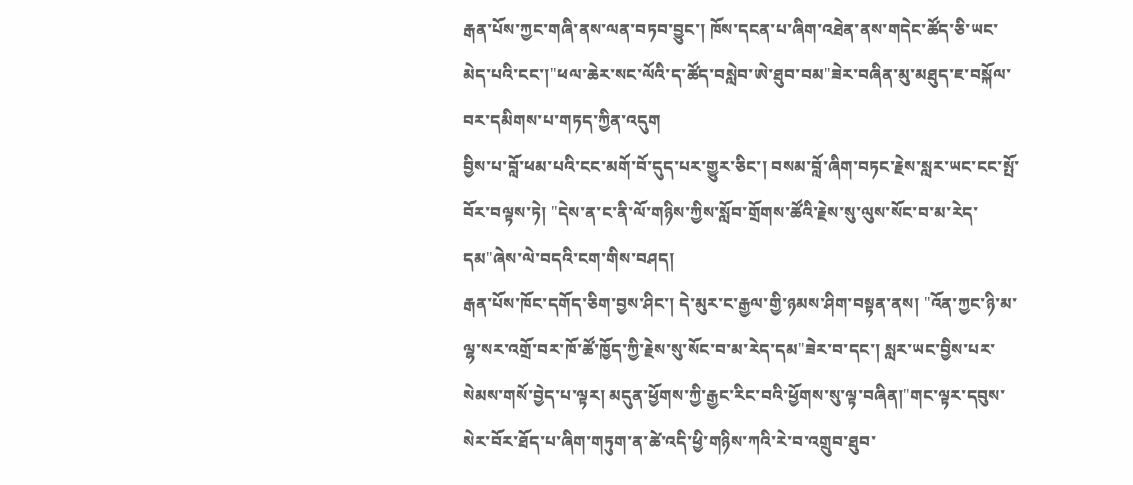རྒན་པོས་ཀྱང་གཞི་ནས་ལན་བཏབ་བྱུང་། ཁོས་དངན་པ་ཞིག་འཐེན་ནས་གདེང་ཚོད་ཅི་ཡང་མེད་པའི་ངང་།"ཕལ་ཆེར་སང་ལོའི་ད་ཚོད་བསླེབ་ཨེ་ཐུབ་བམ"ཟེར་བཞིན་མུ་མཐུད་ཇ་བསྐོལ་བར་དམིགས་པ་གཏད་ཀྱིན་འདུག
བྱིས་པ་བློ་ཕམ་པའི་ངང་མགོ་བོ་དུད་པར་གྱུར་ཅིང་། བསམ་བློ་ཞིག་བཏང་རྗེས་སླར་ཡང་ངང་སྤོ་བོར་བལྟས་ཏེ། "དེས་ན་ང་ནི་ལོ་གཉིས་ཀྱིས་སློབ་གྲོགས་ཚོའི་རྗེས་སུ་ལུས་སོང་བ་མ་རེད་དམ"ཞེས་ལེ་བདའི་ངག་གིས་བཤད།
རྒན་པོས་ཁོང་དགོད་ཅིག་བྱས་ཤིང་། དེ་མུར་ང་རྒྱལ་གྱི་ཉམས་ཤིག་བསྟན་ནས། "འོན་ཀྱང་ཉི་མ་ལྷ་སར་འགྲོ་བར་ཁོ་ཚོ་ཁྱོད་ཀྱི་རྗེས་སུ་སོང་བ་མ་རེད་དམ"ཟེར་བ་དང་། སླར་ཡང་བྱིས་པར་སེམས་གསོ་བྱེད་པ་ལྟར། མདུན་ཕྱོགས་ཀྱི་རྒྱང་རིང་བའི་ཕྱོགས་སུ་ལྟ་བཞིན།"གང་ལྟར་དབུས་སེར་བོར་ཐོད་པ་ཞིག་གཏུག་ན་ཚེ་འདི་ཕྱི་གཉིས་ཀའི་རེ་བ་འགྲུབ་ཐུབ་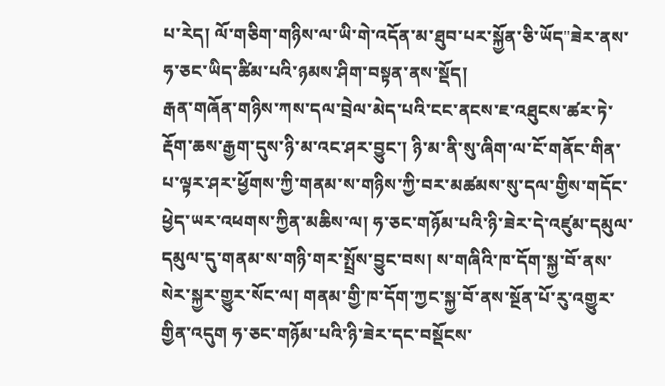པ་རེད། ལོ་གཅིག་གཉིས་ལ་ཡི་གེ་འདོན་མ་ཐུབ་པར་སྐྱོན་ཅི་ཡོད"ཟེར་ནས་ཧ་ཅང་ཡིད་ཚིམ་པའི་ཉམས་ཤིག་བསྟན་ནས་སྡོད།
རྒན་གཞོན་གཉིས་ཀས་དལ་བྲེལ་མེད་པའི་ངང་ནངས་ཇ་འཐུངས་ཚར་ཏེ་རྡོག་ཆས་རྒྱག་དུས་ཉི་མ་འང་ཤར་བྱུང་། ཉི་མ་ནི་སུ་ཞིག་ལ་ངོ་གནོང་གིན་པ་ལྟར་ཤར་ཕྱོགས་ཀྱི་གནམ་ས་གཉིས་ཀྱི་བར་མཚམས་སུ་དལ་གྱིས་གདོང་ཕྱེད་ཡར་འཕགས་ཀྱིན་མཆིས་ལ། ཧ་ཅང་གཉོམ་པའི་ཉི་ཟེར་དེ་འཛུམ་དམུལ་དམུལ་དུ་གནམ་ས་གཉི་གར་སྤྲོས་བྱུང་བས། ས་གཞིའི་ཁ་དོག་སྐྱ་བོ་ནས་སེར་སྐྱར་གྱུར་སོང་ལ། གནམ་གྱི་ཁ་དོག་ཀྱང་སྐྱ་བོ་ནས་སྔོན་པོ་རུ་འགྱུར་གྱིན་འདུག ཧ་ཅང་གཉོམ་པའི་ཉི་ཟེར་དང་བསྡོངས་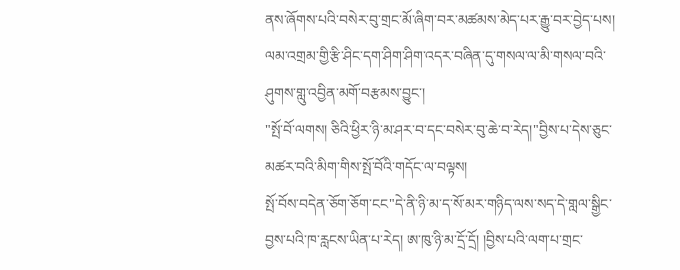ནས་ཞོགས་པའི་བསེར་བུ་གྲང་མོ་ཞིག་བར་མཚམས་མེད་པར་རྒྱུ་བར་བྱེད་པས། ལམ་འགྲམ་གྱི་རྩི་ཤིང་དག་ཤིག་ཤིག་འདར་བཞིན་དུ་གསལ་ལ་མི་གསལ་བའི་ཤུགས་གླུ་འབྱིན་མགོ་བརྩམས་བྱུང་།
"སྤོ་བོ་ལགས། ཅིའི་ཕྱིར་ཉི་མ་ཤར་བ་དང་བསེར་བུ་ཆེ་བ་རེད།"བྱིས་པ་དེས་ཅུང་མཚར་བའི་མིག་གིས་སྤོ་བོའི་གདོང་ལ་བལྟས།
སྤོ་བོས་བདེན་ཅོག་ཅོག་ངང"དེ་ནི་ཉི་མ་ད་སོ་མར་གཉིད་ལས་སད་དེ་གླལ་སྒྱིང་བྱས་པའི་ཁ་རླངས་ཡིན་པ་རེད། ཨ་ཁུ་ཉི་མ་དྲོ་དྲོ། །བྱིས་པའི་ལག་པ་གྲང་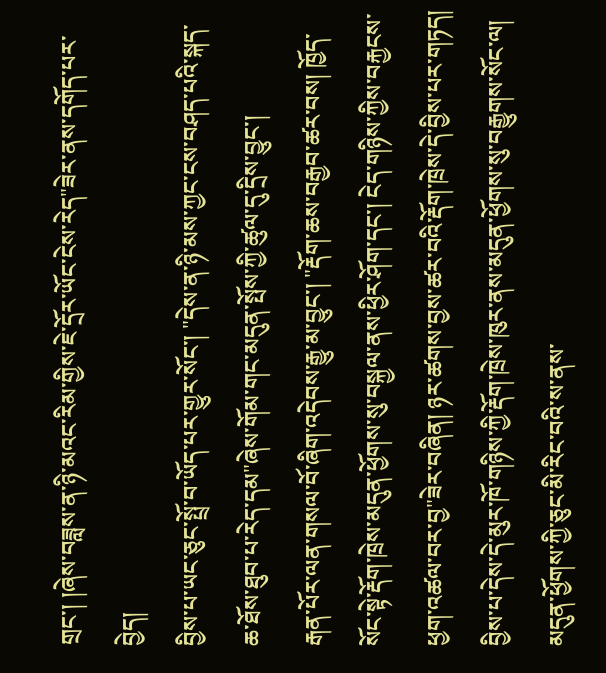གྲང་། །ཞེས་བཟླས་ན་ཉི་མའང་རིམ་གྱིས་ཇེ་དྲོར་ཡོང་ངེས་རེད"ཟེར་ནས་དགོད་པར་བྱེད།
བྱིས་པ་ཡང་ཅུང་སྤྲོ་བ་ཡོད་པར་གྱུར་སོང་། "དེས་ན་ཉི་མས་ཀྱང་ངས་བཤད་པའི་སྐད་ཆ་ཐོས་ཐུབ་པ་རེད་དམ"ཞེས་གོམ་གང་མདུན་སྤོས་ཀྱི་ཚུལ་དུ་དྲིས་བྱུང་།
རྒན་པོར་ལན་གསལ་བོ་ཞིག་འདེབས་རྒྱུ་མ་བྱུང་། "རྡོག་ཆས་བརྒྱབ་ཚར་བས། ཁྱོད་སོང་སྟེ་རྡོག་ཁྲེས་མདུན་ཕྱོགས་སུ་བསྐྱལ་ནས་ཕྱིར་ཤོག་དང་། ངེད་གཉིས་ཀྱིས་བརྐྱངས་ཕྱག་འཚལ་བར་བྱ"ཟེར་བཞིན། ཉར་ཚགས་བྱས་ཚར་བའི་རྡོག་ཁྲེས་དེ་བྱིས་པར་གཏད།
བྱིས་པ་དེས་དེ་མུར་ཁོ་གཉིས་ཀྱི་རྡོག་ཁྲེས་ཁུར་ནས་མདུན་ཕྱོགས་སུ་བརྒྱུགས་སོང་ལ། མདུན་ཕྱོགས་ཀྱི་ཅུང་མི་རིང་བའི་ས་ནས་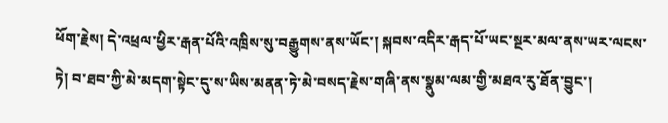ཕོག་རྗེས། དེ་འཕྲལ་ཕྱིར་རྒན་པོའི་འཁྲིས་སུ་བརྒྱུགས་ནས་ཡོང་། སྐབས་འདིར་རྒད་པོ་ཡང་སྔར་མལ་ནས་ཡར་ལངས་ཏེ། བ་ཐབ་ཀྱི་མེ་མདག་སྟེང་དུ་ས་ཡིས་མནན་ཏེ་མེ་བསད་རྗེས་གཞི་ནས་སྣུམ་ལམ་གྱི་མཐའ་རུ་ཐོན་བྱུང་།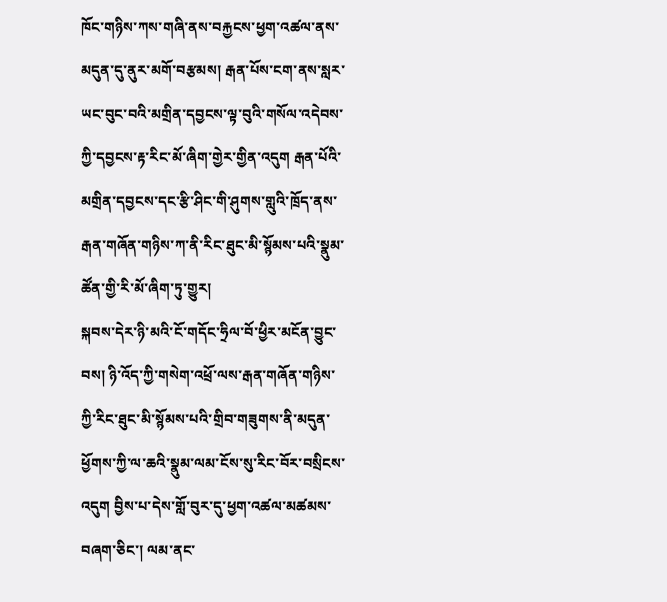ཁོང་གཉིས་ཀས་གཞི་ནས་བརྐྱངས་ཕྱག་འཚལ་ནས་མདུན་དུ་ནུར་མགོ་བརྩམས། རྒན་པོས་ངག་ནས་སླར་ཡང་བུང་བའི་མགྲིན་དབྱངས་ལྟ་བུའི་གསོལ་འདེབས་ཀྱི་དབྱངས་རྟ་རིང་མོ་ཞིག་གྱེར་གྱིན་འདུག རྒན་པོའི་མགྲིན་དབྱངས་དང་རྩི་ཤིང་གི་ཤུགས་གླུའི་ཁྲོད་ནས་རྒན་གཞོན་གཉིས་ཀ་ནི་རིང་ཐུང་མི་སྙོམས་པའི་སྣུམ་ཚོན་གྱི་རི་མོ་ཞིག་ཏུ་གྱུར།
སྐབས་དེར་ཉི་མའི་ངོ་གདོང་ཧྲིལ་བོ་ཕྱིར་མངོན་བྱུང་བས། ཉི་འོད་ཀྱི་གསེག་འཕྲོ་ལས་རྒན་གཞོན་གཉིས་ཀྱི་རིང་ཐུང་མི་སྙོམས་པའི་གྲིབ་གཟུགས་ནི་མདུན་ཕྱོགས་ཀྱི་ལ་ཆའི་སྣུམ་ལམ་ངོས་སུ་རིང་བོར་བསྲིངས་འདུག བྱིས་པ་དེས་གློ་བུར་དུ་ཕྱག་འཚལ་མཚམས་བཞག་ཅིང་། ལམ་ནང་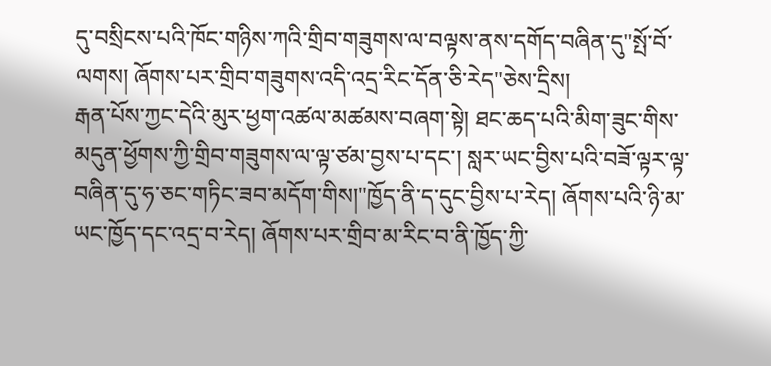དུ་བསྲིངས་པའི་ཁོང་གཉིས་ཀའི་གྲིབ་གཟུགས་ལ་བལྟས་ནས་དགོད་བཞིན་དུ"སྤོ་བོ་ལགས། ཞོགས་པར་གྲིབ་གཟུགས་འདི་འདྲ་རིང་དོན་ཅི་རེད"ཅེས་དྲིས།
རྒན་པོས་ཀྱང་དེའི་མུར་ཕྱག་འཚལ་མཚམས་བཞག་སྟེ། ཐང་ཆད་པའི་མིག་ཟུང་གིས་མདུན་ཕྱོགས་ཀྱི་གྲིབ་གཟུགས་ལ་ལྟ་ཙམ་བྱས་པ་དང་། སླར་ཡང་བྱིས་པའི་བཟོ་ལྟར་ལྟ་བཞིན་དུ་ཧ་ཅང་གཏིང་ཟབ་མདོག་གིས།"ཁྱོད་ནི་ད་དུང་བྱིས་པ་རེད། ཞོགས་པའི་ཉི་མ་ཡང་ཁྱོད་དང་འདྲ་བ་རེད། ཞོགས་པར་གྲིབ་མ་རིང་བ་ནི་ཁྱོད་ཀྱི་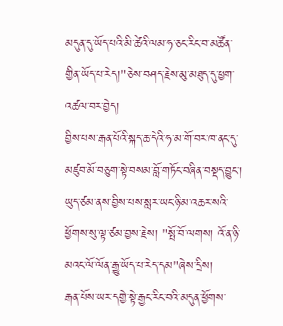མདུན་དུ་ཡོད་པའི་མི་ཚེའི་ལམ་ཧ་ཅང་རིང་བ་མཚོན་གྱིན་ཡོད་པ་རེད།"ཅེས་བཤད་རྗེས་མུ་མཐུད་དུ་ཕྱག་འཚལ་བར་བྱེད།
བྱིས་པས་རྒན་པོའི་སྐད་ཆ་དེའི་ཧ་མ་གོ་བར་ཁ་ནང་དུ་མཛུབ་མོ་བཅུག་སྟེ་བསམ་བློ་གཏོང་བཞིན་བསྡད་བྱུང་།
ཡུད་ཙམ་ནས་བྱིས་པས་སླར་ཡང་ཉི་མ་འཆར་སའི་ཕྱོགས་སུ་ལྟ་ཙམ་བྱས་རྗེས། "སྤོ་བོ་ལགས། འོ་ན་ཉི་མའང་ལོ་ལོན་རྒྱུ་ཡོད་པ་རེད་དམ"ཞེས་དྲིས།
རྒན་པོས་ཡར་དགྱེ་སྟེ་རྒྱང་རིང་བའི་མདུན་ཕྱོགས་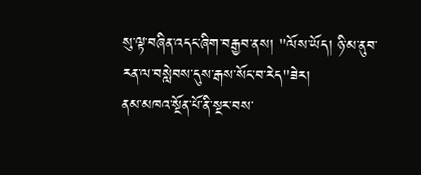སུ་ལྟ་བཞིན་འདང་ཞིག་བརྒྱབ་ནས། "ལོས་ཡོད། ཉི་མ་ནུབ་རན་ལ་བསླེབས་དུས་རྒས་སོང་བ་རེད"ཟེར།
ནམ་མཁའ་སྔོན་པོ་ནི་སྔར་བས་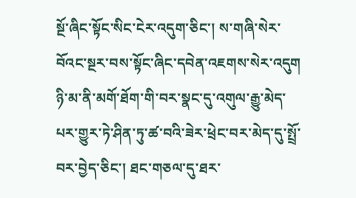སྔོ་ཞིང་སྟོང་སིང་ངེར་འདུག་ཅིང་། ས་གཞི་སེར་བོའང་སྔར་བས་སྟོང་ཞིང་དབེན་འཇགས་སེར་འདུག ཉི་མ་ནི་མགོ་ཐོག་གི་བར་སྣང་དུ་འགུལ་རྒྱུ་མེད་པར་གྱུར་ཏེ་ཤིན་ཏུ་ཚ་བའི་ཟེར་ཕྲེང་བར་མེད་དུ་སྤྲོ་བར་བྱེད་ཅིང་། ཐང་གཅལ་དུ་ཐར་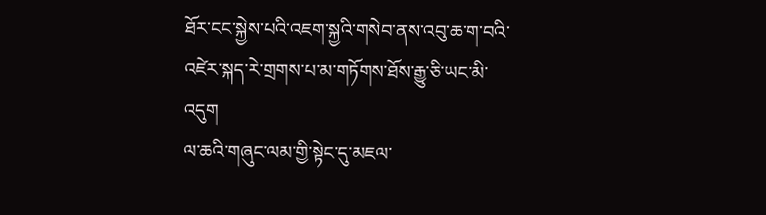ཐོར་ངང་སྐྱེས་པའི་འཇག་སྐྱའི་གསེབ་ནས་འབུ་ཆ་ག་བའི་འཛེར་སྐད་རེ་གྲགས་པ་མ་གཏོགས་ཐོས་རྒྱུ་ཅི་ཡང་མི་འདུག
ལ་ཆའི་གཞུང་ལམ་གྱི་སྟེང་དུ་མཇལ་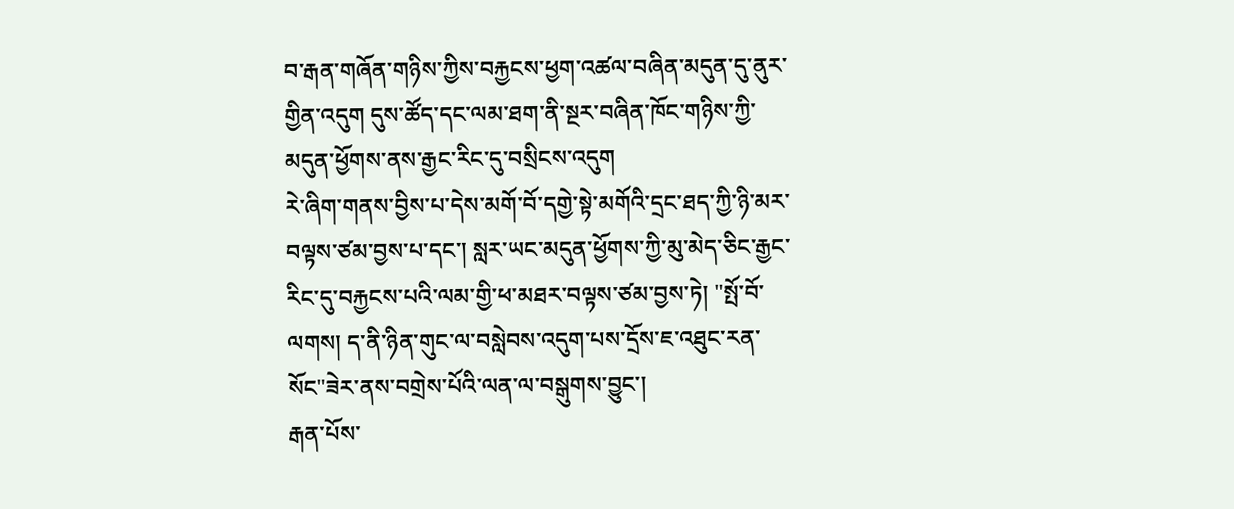བ་རྒན་གཞོན་གཉིས་ཀྱིས་བརྐྱངས་ཕྱག་འཚལ་བཞིན་མདུན་དུ་ནུར་གྱིན་འདུག དུས་ཚོད་དང་ལམ་ཐག་ནི་སྔར་བཞིན་ཁོང་གཉིས་ཀྱི་མདུན་ཕྱོགས་ནས་རྒྱང་རིང་དུ་བསྲིངས་འདུག
རེ་ཞིག་གནས་བྱིས་པ་དེས་མགོ་བོ་དགྱེ་སྟེ་མགོའི་དྲང་ཐད་ཀྱི་ཉི་མར་བལྟས་ཙམ་བྱས་པ་དང་། སླར་ཡང་མདུན་ཕྱོགས་ཀྱི་མུ་མེད་ཅིང་རྒྱང་རིང་དུ་བརྐྱངས་པའི་ལམ་གྱི་ཕ་མཐར་བལྟས་ཙམ་བྱས་ཏེ། "སྤོ་བོ་ལགས། ད་ནི་ཉིན་གུང་ལ་བསླེབས་འདུག་པས་དྲོས་ཇ་འཐུང་རན་སོང"ཟེར་ནས་བགྲེས་པོའི་ལན་ལ་བསྒུགས་བྱུང་།
རྒན་པོས་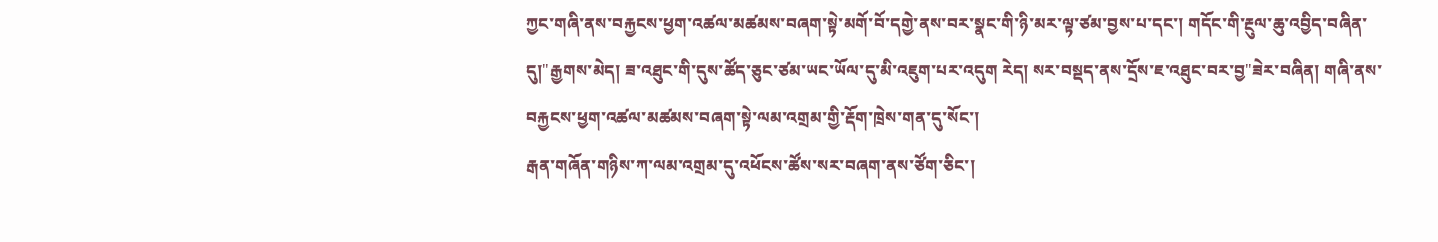ཀྱང་གཞི་ནས་བརྐྱངས་ཕྱག་འཚལ་མཚམས་བཞག་སྟེ་མགོ་བོ་དགྱེ་ནས་བར་སྣང་གི་ཉི་མར་ལྟ་ཙམ་བྱས་པ་དང་། གདོང་གི་རྔུལ་ཆུ་འབྱིད་བཞིན་དུ།"རྒྱགས་མེད། ཟ་འཐུང་གི་དུས་ཚོད་ཅུང་ཙམ་ཡང་ཡོལ་དུ་མི་འཇུག་པར་འདུག རེད། སར་བསྡད་ནས་དྲོས་ཇ་འཐུང་བར་བྱ"ཟེར་བཞིན། གཞི་ནས་བརྐྱངས་ཕྱག་འཚལ་མཚམས་བཞག་སྟེ་ལམ་འགྲམ་གྱི་རྡོག་ཁྲེས་གན་དུ་སོང་།
རྒན་གཞོན་གཉིས་ཀ་ལམ་འགྲམ་དུ་འཕོངས་ཚོས་སར་བཞག་ནས་ཙོག་ཅིང་།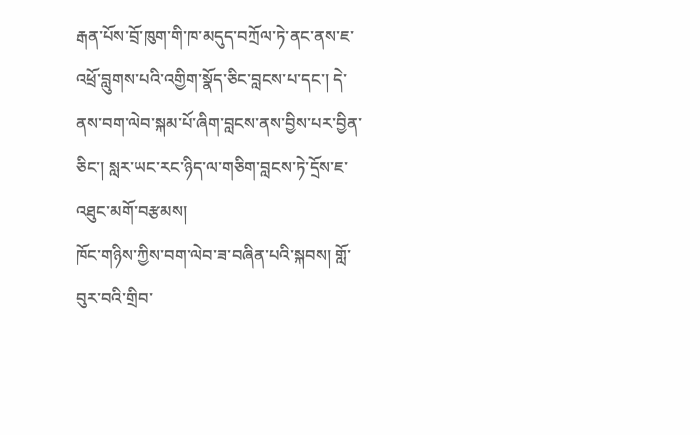རྒན་པོས་བྲོ་ཁུག་གི་ཁ་མདུད་བཀྲོལ་ཏེ་ནང་ནས་ཇ་འཕྲོ་བླུགས་པའི་འགྱིག་སྣོད་ཅིང་བླངས་པ་དང་། དེ་ནས་བག་ལེབ་སྐམ་པོ་ཞིག་བླངས་ནས་བྱིས་པར་བྱིན་ཅིང་། སླར་ཡང་རང་ཉིད་ལ་གཅིག་བླངས་ཏེ་དྲོས་ཇ་འཐུང་མགོ་བརྩམས།
ཁོང་གཉིས་ཀྱིས་བག་ལེབ་ཟ་བཞིན་པའི་སྐབས། གློ་བུར་བའི་གྲིབ་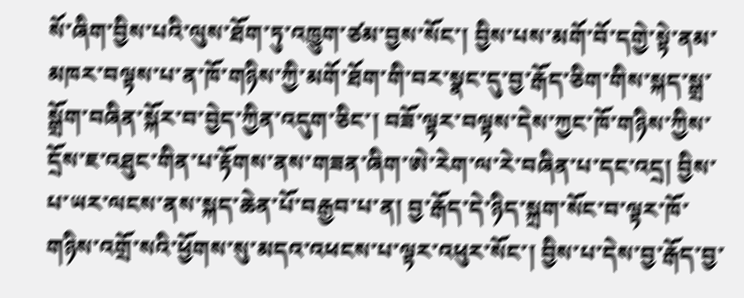སོ་ཞིག་བྱིས་པའི་ལུས་ཐོག་ཏུ་འཁྱུག་ཙམ་བྱས་སོང་། བྱིས་པས་མགོ་བོ་དགྱེ་སྟེ་ནམ་མཁར་བལྟས་པ་ན་ཁོ་གཉིས་ཀྱི་མགོ་ཐོག་གི་བར་སྣང་དུ་བྱ་རྒོད་ཅིག་གིས་སྐད་སྒྲ་སྒྲོག་བཞིན་སྐོར་བ་བྱེད་ཀྱིན་འདུག་ཅིང་། བཟོ་ལྟར་བལྟས་དེས་ཀྱང་ཁོ་གཉིས་ཀྱིས་དྲོས་ཇ་འཐུང་གིན་པ་རྟོགས་ནས་གཟན་ཞིག་ཨེ་རེག་ལ་རེ་བཞིན་པ་དང་འདྲ། བྱིས་པ་ཡར་ལངས་ནས་སྐད་ཆེན་པོ་བརྒྱབ་པ་ན། བྱ་རྒོད་དེ་ཉིད་སྐྲག་སོང་བ་ལྟར་ཁོ་གཉིས་འགྲོ་སའི་ཕྱོགས་སུ་མདའ་འཕངས་པ་ལྟར་འཕུར་སོང་། བྱིས་པ་དེས་བྱ་རྒོད་བྱ་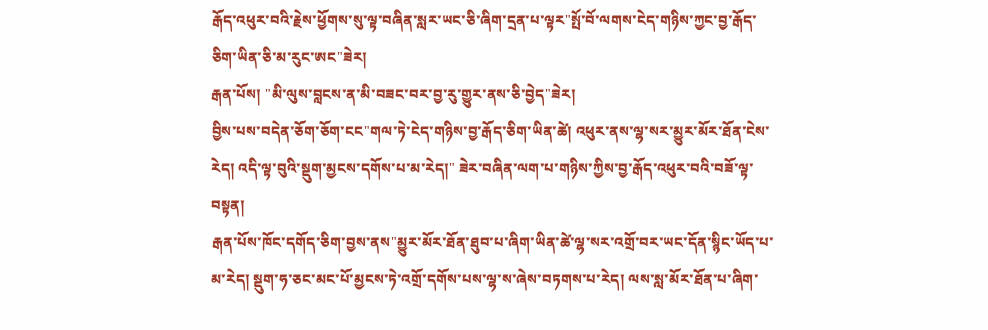རྒོད་འཕུར་བའི་རྗེས་ཕྱོགས་སུ་ལྟ་བཞིན་སླར་ཡང་ཅི་ཞིག་དྲན་པ་ལྟར"སྤོ་བོ་ལགས་ངེད་གཉིས་ཀྱང་བྱ་རྒོད་ཅིག་ཡིན་ཅི་མ་རུང་ཨང"ཟེར།
རྒན་པོས། "མི་ལུས་བླངས་ན་མི་བཟང་བར་བྱ་རུ་གྱུར་ནས་ཅི་བྱེད"ཟེར།
བྱིས་པས་བདེན་ཅོག་ཅོག་ངང"གལ་ཏེ་ངེད་གཉིས་བྱ་རྒོད་ཅིག་ཡིན་ཚེ། འཕུར་ནས་ལྷ་སར་མྱུར་མོར་ཐོན་ངེས་རེད། འདི་ལྟ་བུའི་སྡུག་མྱངས་དགོས་པ་མ་རེད།" ཟེར་བཞིན་ལག་པ་གཉིས་ཀྱིས་བྱ་རྒོད་འཕུར་བའི་བཟོ་ལྟ་བསྟན།
རྒན་པོས་ཁོང་དགོད་ཅིག་བྱས་ནས"མྱུར་མོར་ཐོན་ཐུབ་པ་ཞིག་ཡིན་ཚེ་ལྷ་སར་འགྲོ་བར་ཡང་དོན་སྙིང་ཡོད་པ་མ་རེད། སྡུག་ཧ་ཅང་མང་པོ་མྱངས་ཏེ་འགྲོ་དགོས་པས་ལྷ་ས་ཞེས་བཏགས་པ་རེད། ལས་སླ་མོར་ཐོན་པ་ཞིག་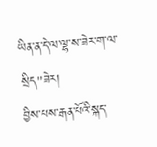ཡིན་ན་དེ་ལ་ལྷ་ས་ཟེར་ག་ལ་སྲིད"ཟེར།
བྱིས་པས་རྒན་པོའི་སྐད་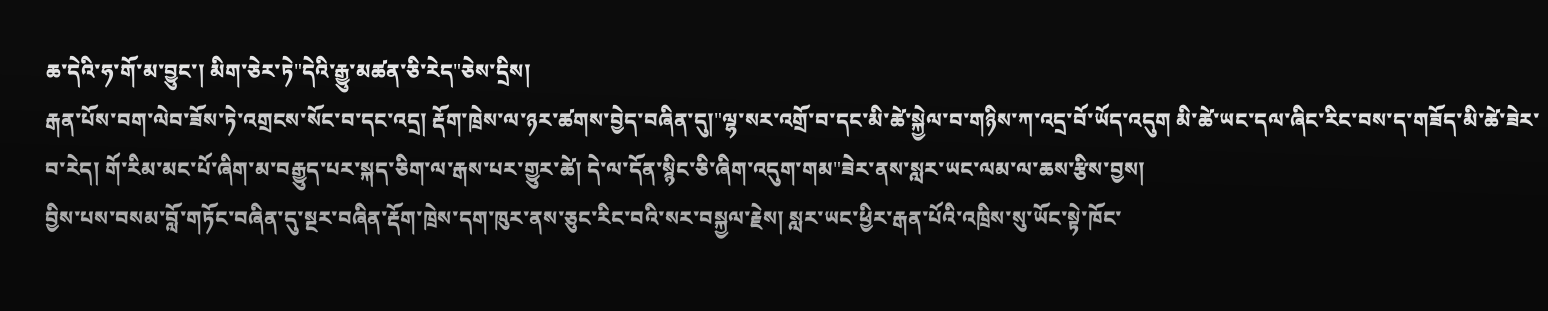ཆ་དེའི་ཧ་གོ་མ་བྱུང་། མིག་ཅེར་ཏེ"དེའི་རྒྱུ་མཚན་ཅི་རེད"ཅེས་དྲིས།
རྒན་པོས་བག་ལེབ་ཟོས་ཏེ་འགྲངས་སོང་བ་དང་འདྲ། རྡོག་ཁྲེས་ལ་ཉར་ཚགས་བྱེད་བཞིན་དུ།"ལྷ་སར་འགྲོ་བ་དང་མི་ཚེ་སྐྱེལ་བ་གཉིས་ཀ་འདྲ་བོ་ཡོད་འདུག མི་ཚེ་ཡང་དལ་ཞིང་རིང་བས་ད་གཟོད་མི་ཚེ་ཟེར་བ་རེད། གོ་རིམ་མང་པོ་ཞིག་མ་བརྒྱུད་པར་སྐད་ཅིག་ལ་རྒས་པར་གྱུར་ཚེ། དེ་ལ་དོན་སྙིང་ཅི་ཞིག་འདུག་གམ"ཟེར་ནས་སླར་ཡང་ལམ་ལ་ཆས་རྩིས་བྱས།
བྱིས་པས་བསམ་བློ་གཏོང་བཞིན་དུ་སྔར་བཞིན་རྡོག་ཁྲེས་དག་ཁུར་ནས་ཅུང་རིང་བའི་སར་བསྐྱལ་རྗེས། སླར་ཡང་ཕྱིར་རྒན་པོའི་འཁྲིས་སུ་ཡོང་སྟེ་ཁོང་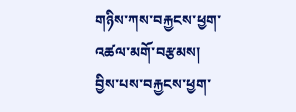གཉིས་ཀས་བརྐྱངས་ཕྱག་འཚལ་མགོ་བརྩམས།
བྱིས་པས་བརྐྱངས་ཕྱག་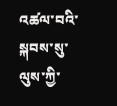འཚལ་བའི་སྐབས་སུ་ལུས་ཀྱི་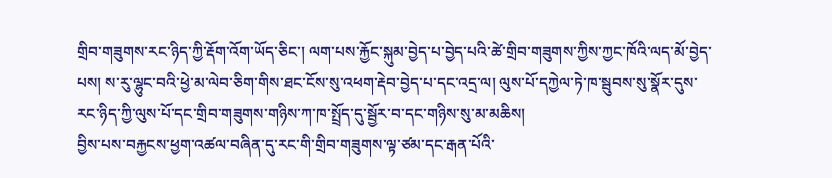གྲིབ་གཟུགས་རང་ཉིད་ཀྱི་རྡོག་འོག་ཡོད་ཅིང་། ལག་པས་རྐྱོང་སྐུམ་བྱེད་པ་བྱེད་པའི་ཚེ་གྲིབ་གཟུགས་ཀྱིས་ཀྱང་ཁོའི་ལད་མོ་བྱེད་པས། ས་རུ་ལྷུང་བའི་ཕྱེ་མ་ལེབ་ཅིག་གིས་ཐང་ངོས་སུ་འཕག་རྡེབ་བྱེད་པ་དང་འདྲ་ལ། ལུས་པོ་དཀྱེལ་ཏེ་ཁ་སྦུབས་སུ་སྣོར་དུས་རང་ཉིད་ཀྱི་ལུས་པོ་དང་གྲིབ་གཟུགས་གཉིས་ཀ་ཁ་སྤྲོད་དུ་སྦྱོར་བ་དང་གཉིས་སུ་མ་མཆིས།
བྱིས་པས་བརྐྱངས་ཕྱག་འཚལ་བཞིན་དུ་རང་གི་གྲིབ་གཟུགས་ལྟ་ཙམ་དང་རྒན་པོའི་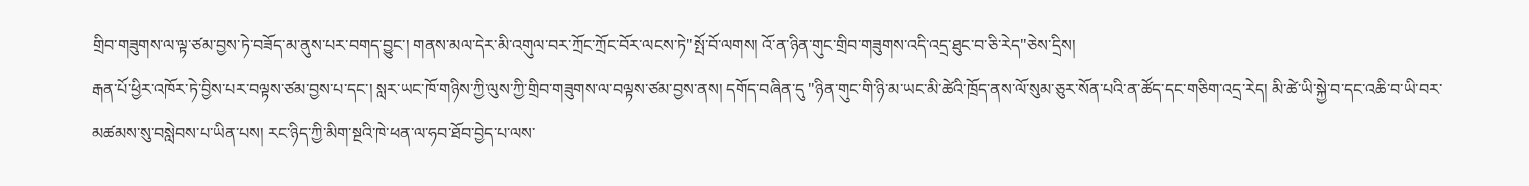གྲིབ་གཟུགས་ལ་ལྟ་ཙམ་བྱས་ཏེ་བཟོད་མ་ནུས་པར་བགད་བྱུང་། གནས་མལ་དེར་མི་འགུལ་བར་ཀྲོང་ཀྲོང་བོར་ལངས་ཏེ"སྤོ་བོ་ལགས། འོ་ན་ཉིན་གུང་གྲིབ་གཟུགས་འདི་འདྲ་ཐུང་བ་ཅི་རེད"ཅེས་དྲིས།
རྒན་པོ་ཕྱིར་འཁོར་ཏེ་བྱིས་པར་བལྟས་ཙམ་བྱས་པ་དང་། སླར་ཡང་ཁོ་གཉིས་ཀྱི་ལུས་ཀྱི་གྲིབ་གཟུགས་ལ་བལྟས་ཙམ་བྱས་ནས། དགོད་བཞིན་དུ "ཉིན་གུང་གི་ཉི་མ་ཡང་མི་ཚེའི་ཁྲོད་ནས་ལོ་སུམ་ཅུར་སོན་པའི་ན་ཚོད་དང་གཅིག་འདྲ་རེད། མི་ཚེ་ཡི་སྐྱེ་བ་དང་འཆི་བ་ཡི་བར་མཚམས་སུ་བསླེབས་པ་ཡིན་པས། རང་ཉིད་ཀྱི་མིག་སྔའི་ཁེ་ཕན་ལ་ཧབ་ཐོབ་བྱེད་པ་ལས་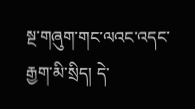སྔ་གཞུག་གང་ལའང་འདང་རྒྱག་མི་སྲིད། དེ་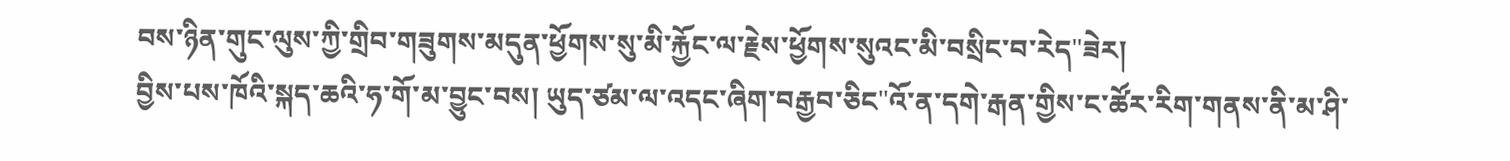བས་ཉིན་གུང་ལུས་ཀྱི་གྲིབ་གཟུགས་མདུན་ཕྱོགས་སུ་མི་རྐྱོང་ལ་རྗེས་ཕྱོགས་སུའང་མི་བསྲིང་བ་རེད"ཟེར།
བྱིས་པས་ཁོའི་སྐད་ཆའི་ཧ་གོ་མ་བྱུང་བས། ཡུད་ཙམ་ལ་འདང་ཞིག་བརྒྱབ་ཅིང"འོ་ན་དགེ་རྒན་གྱིས་ང་ཚོར་རིག་གནས་ནི་མ་ཤི་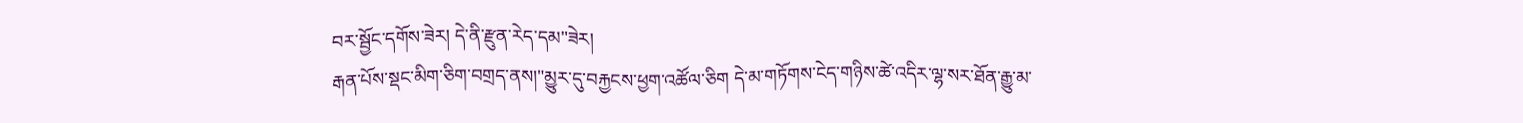བར་སྦྱོང་དགོས་ཟེར། དེ་ནི་རྫུན་རེད་དམ"ཟེར།
རྒན་པོས་སྡང་མིག་ཅིག་བགྲད་ནས།"མྱུར་དུ་བརྐྱངས་ཕྱག་འཚོལ་ཅིག དེ་མ་གཏོགས་ངེད་གཉིས་ཚེ་འདིར་ལྷ་སར་ཐོན་རྒྱུ་མ་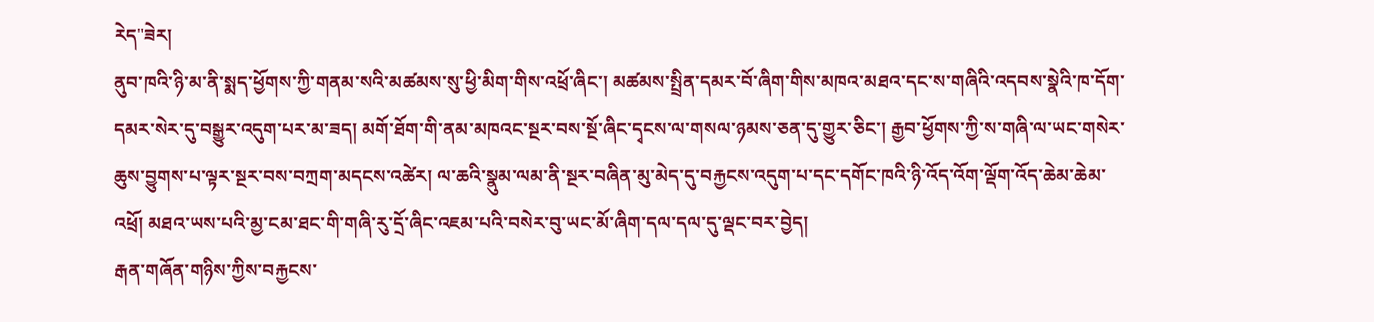རེད"ཟེར།
ནུབ་ཁའི་ཉི་མ་ནི་སྨད་ཕྱོགས་ཀྱི་གནམ་སའི་མཚམས་སུ་ཕྱི་མིག་གིས་འཕྲོ་ཞིང་། མཚམས་སྤྲིན་དམར་བོ་ཞིག་གིས་མཁའ་མཐའ་དང་ས་གཞིའི་འདབས་སྣེའི་ཁ་དོག་དམར་སེར་དུ་བསྒྱུར་འདུག་པར་མ་ཟད། མགོ་ཐོག་གི་ནམ་མཁའང་སྔར་བས་སྔོ་ཞིང་དྭངས་ལ་གསལ་ཉམས་ཅན་དུ་གྱུར་ཅིང་། རྒྱབ་ཕྱོགས་ཀྱི་ས་གཞི་ལ་ཡང་གསེར་ཆུས་བྱུགས་པ་ལྟར་སྔར་བས་བཀྲག་མདངས་འཚེར། ལ་ཆའི་སྣུམ་ལམ་ནི་སྔར་བཞིན་མུ་མེད་དུ་བརྐྱངས་འདུག་པ་དང་དགོང་ཁའི་ཉི་འོད་འོག་ལྡོག་འོད་ཆེམ་ཆེམ་འཕྲོ། མཐའ་ཡས་པའི་མྱ་ངམ་ཐང་གི་གཞི་རུ་དྲོ་ཞིང་འཇམ་པའི་བསེར་བུ་ཡང་མོ་ཞིག་དལ་དལ་དུ་ལྡང་བར་བྱེད།
རྒན་གཞོན་གཉིས་ཀྱིས་བརྐྱངས་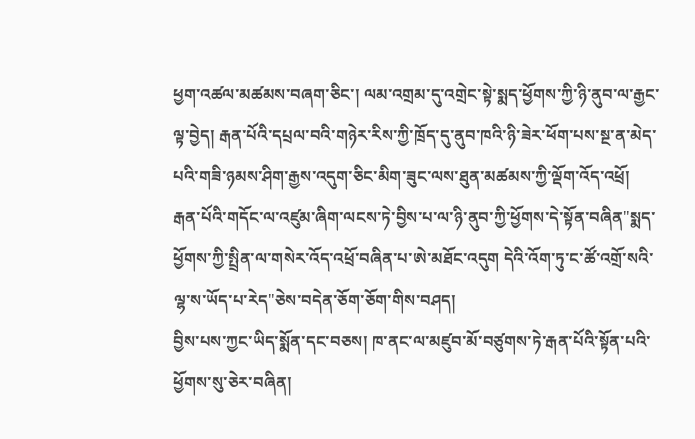ཕྱག་འཚལ་མཚམས་བཞག་ཅིང་། ལམ་འགྲམ་དུ་འགྲེང་སྟེ་སྨད་ཕྱོགས་ཀྱི་ཉི་ནུབ་ལ་རྒྱང་ལྟ་བྱེད། རྒན་པོའི་དཔྲལ་བའི་གཉེར་རིས་ཀྱི་ཁྲོད་དུ་ནུབ་ཁའི་ཉི་ཟེར་ཕོག་པས་སྔ་ན་མེད་པའི་གཟི་ཉམས་ཤིག་རྒྱས་འདུག་ཅིང་མིག་ཟུང་ལས་ཐུན་མཚམས་ཀྱི་ལྡོག་འོད་འཕྲོ། རྒན་པོའི་གདོང་ལ་འཛུམ་ཞིག་ལངས་ཏེ་བྱིས་པ་ལ་ཉི་ནུབ་ཀྱི་ཕྱོགས་དེ་སྟོན་བཞིན"སྨད་ཕྱོགས་ཀྱི་སྤྲིན་ལ་གསེར་འོད་འཕྲོ་བཞིན་པ་ཨེ་མཐོང་འདུག དེའི་འོག་ཏུ་ང་ཚོ་འགྲོ་སའི་ལྷ་ས་ཡོད་པ་རེད"ཅེས་བདེན་ཅོག་ཅོག་གིས་བཤད།
བྱིས་པས་ཀྱང་ཡིད་སྨོན་དང་བཅས། ཁ་ནང་ལ་མཛུབ་མོ་བཙུགས་ཏེ་རྒན་པོའི་སྟོན་པའི་ཕྱོགས་སུ་ཅེར་བཞིན།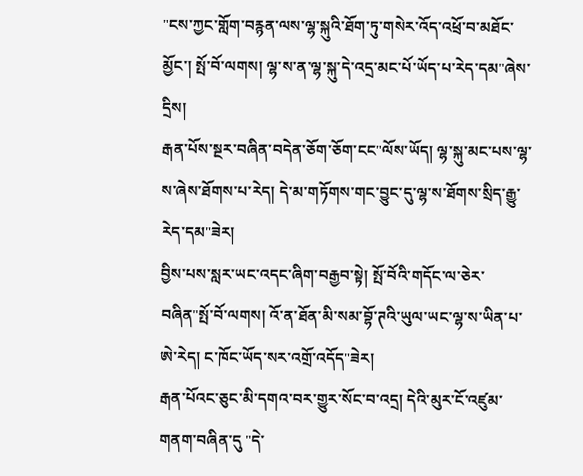"ངས་ཀྱང་གློག་བརྙན་ལས་ལྷ་སྐུའི་ཐོག་ཏུ་གསེར་འོད་འཕྲོ་བ་མཐོང་མྱོང་། སྤོ་བོ་ལགས། ལྷ་ས་ན་ལྷ་སྐུ་དེ་འདྲ་མང་པོ་ཡོད་པ་རེད་དམ"ཞེས་དྲིས།
རྒན་པོས་སྔར་བཞིན་བདེན་ཅོག་ཅོག་ངང"ལོས་ཡོད། ལྷ་སྐུ་མང་པས་ལྷ་ས་ཞེས་ཐོགས་པ་རེད། དེ་མ་གཏོགས་གང་བྱུང་དུ་ལྷ་ས་ཐོགས་སྲིད་རྒྱུ་རེད་དམ"ཟེར།
བྱིས་པས་སླར་ཡང་འདང་ཞིག་བརྒྱབ་སྟེ། སྤོ་བོའི་གདོང་ལ་ཅེར་བཞིན"སྤོ་བོ་ལགས། འོ་ན་ཐོན་མི་སམ་བྷོ་ཊའི་ཡུལ་ཡང་ལྷ་ས་ཡིན་པ་ཨེ་རེད། ང་ཁོང་ཡོད་སར་འགྲོ་འདོད"ཟེར།
རྒན་པོའང་ཅུང་མི་དགའ་བར་གྱུར་སོང་བ་འདྲ། དེའི་མུར་ངོ་འཛུམ་གནག་བཞིན་དུ "དེ་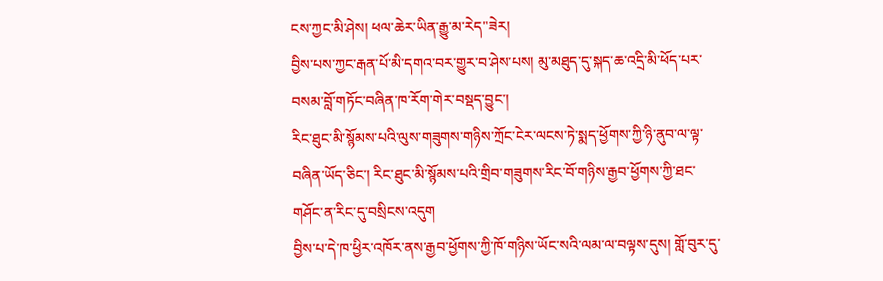ངས་ཀྱང་མི་ཤེས། ཕལ་ཆེར་ཡིན་རྒྱུ་མ་རེད"ཟེར།
བྱིས་པས་ཀྱང་རྒན་པོ་མི་དགའ་བར་གྱུར་བ་ཤེས་པས། མུ་མཐུད་དུ་སྐད་ཆ་འདྲི་མི་ཕོད་པར་བསམ་བློ་གཏོང་བཞིན་ཁ་རོག་གེར་བསྡད་བྱུང་།
རིང་ཐུང་མི་སྙོམས་པའི་ལུས་གཟུགས་གཉིས་ཀྲོང་ངེར་ལངས་ཏེ་སྨད་ཕྱོགས་ཀྱི་ཉི་ནུབ་ལ་ལྟ་བཞིན་ཡོད་ཅིང་། རིང་ཐུང་མི་སྙོམས་པའི་གྲིབ་གཟུགས་རིང་བོ་གཉིས་རྒྱབ་ཕྱོགས་ཀྱི་ཐང་གཤོང་ན་རིང་དུ་བསྲིངས་འདུག
བྱིས་པ་དེ་ཁ་ཕྱིར་འཁོར་ནས་རྒྱབ་ཕྱོགས་ཀྱི་ཁོ་གཉིས་ཡོང་སའི་ལམ་ལ་བལྟས་དུས། གློ་བུར་དུ་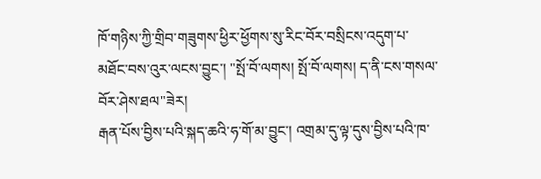ཁོ་གཉིས་ཀྱི་གྲིབ་གཟུགས་ཕྱིར་ཕྱོགས་སུ་རིང་བོར་བསྲིངས་འདུག་པ་མཐོང་བས་འུར་ལངས་བྱུང་། "སྤོ་བོ་ལགས། སྤོ་བོ་ལགས། ད་ནི་ངས་གསལ་བོར་ཤེས་ཐལ"ཟེར།
རྒན་པོས་བྱིས་པའི་སྐད་ཆའི་ཧ་གོ་མ་བྱུང་། འགྲམ་དུ་ལྟ་དུས་བྱིས་པའི་ཁ་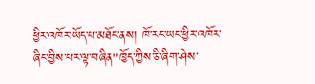ཕྱིར་འཁོར་ཡོད་པ་མཐོང་ནས། ཁོ་རང་ཡང་ཕྱིར་འཁོར་ཞིང་བྱིས་པར་ལྟ་བཞིན"ཁྱོད་ཀྱིས་ཅི་ཞིག་ཤེས་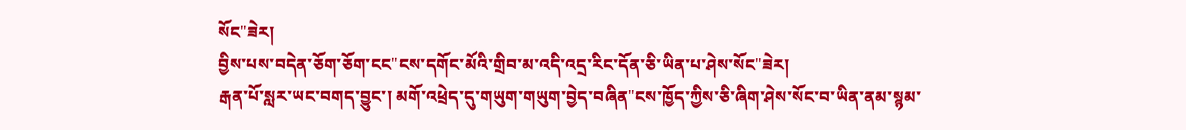སོང"ཟེར།
བྱིས་པས་བདེན་ཅོག་ཅོག་ངང"ངས་དགོང་མོའི་གྲིབ་མ་འདི་འདྲ་རིང་དོན་ཅི་ཡིན་པ་ཤེས་སོང"ཟེར།
རྒན་པོ་སླར་ཡང་བགད་བྱུང་། མགོ་འཕྲེད་དུ་གཡུག་གཡུག་བྱེད་བཞིན"ངས་ཁྱོད་ཀྱིས་ཅི་ཞིག་ཤེས་སོང་བ་ཡིན་ནམ་སྙམ་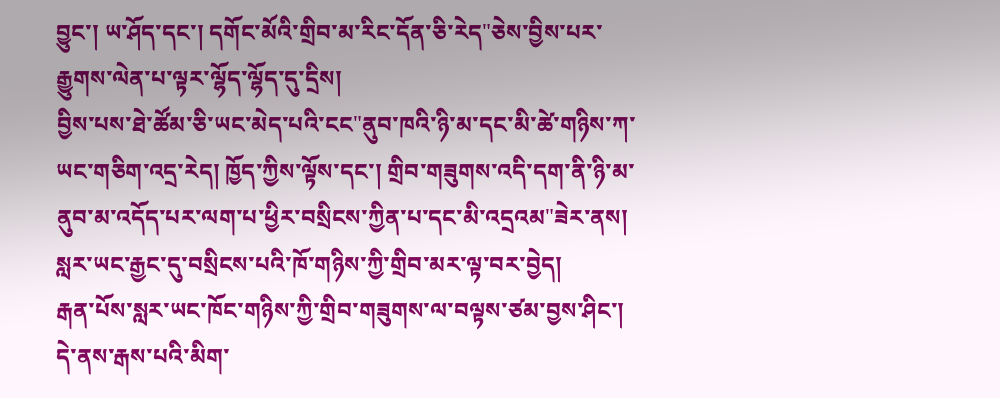བྱུང་། ཡ་ཤོད་དང་། དགོང་མོའི་གྲིབ་མ་རིང་དོན་ཅི་རེད"ཅེས་བྱིས་པར་རྒྱུགས་ལེན་པ་ལྟར་ལྷོད་ལྷོད་དུ་དྲིས།
བྱིས་པས་ཐེ་ཚོམ་ཅི་ཡང་མེད་པའི་ངང"ནུབ་ཁའི་ཉི་མ་དང་མི་ཚེ་གཉིས་ཀ་ཡང་གཅིག་འདྲ་རེད། ཁྱོད་ཀྱིས་ལྟོས་དང་། གྲིབ་གཟུགས་འདི་དག་ནི་ཉི་མ་ནུབ་མ་འདོད་པར་ལག་པ་ཕྱིར་བསྲིངས་ཀྱིན་པ་དང་མི་འདྲའམ"ཟེར་ནས། སླར་ཡང་རྒྱང་དུ་བསྲིངས་པའི་ཁོ་གཉིས་ཀྱི་གྲིབ་མར་ལྟ་བར་བྱེད།
རྒན་པོས་སླར་ཡང་ཁོང་གཉིས་ཀྱི་གྲིབ་གཟུགས་ལ་བལྟས་ཙམ་བྱས་ཤིང་། དེ་ནས་རྒས་པའི་མིག་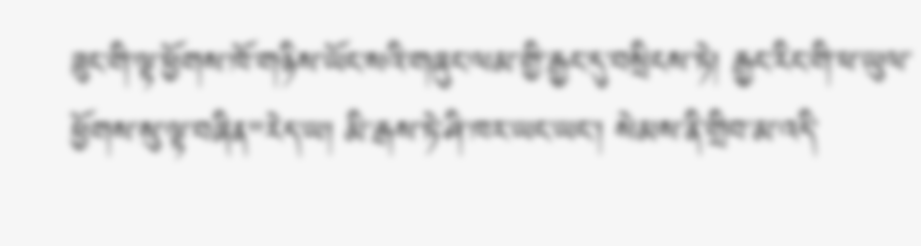ཟུང་གི་ལྟ་ཕྱོགས་ཁོ་གཉིས་ཡོང་སའི་གཞུང་ལམ་གྱི་རྒྱང་དུ་བསྲིངས་ཏེ། རྒྱང་རིང་གི་ཕ་ཡུལ་ཕྱོགས་སུ་ལྟ་བཞིན"རེད་ཡ། མི་རྒས་ཏེ་ཤི་ཁར་ཡང་ཡང་། སེམས་ནི་གྲིབ་མ་འདི་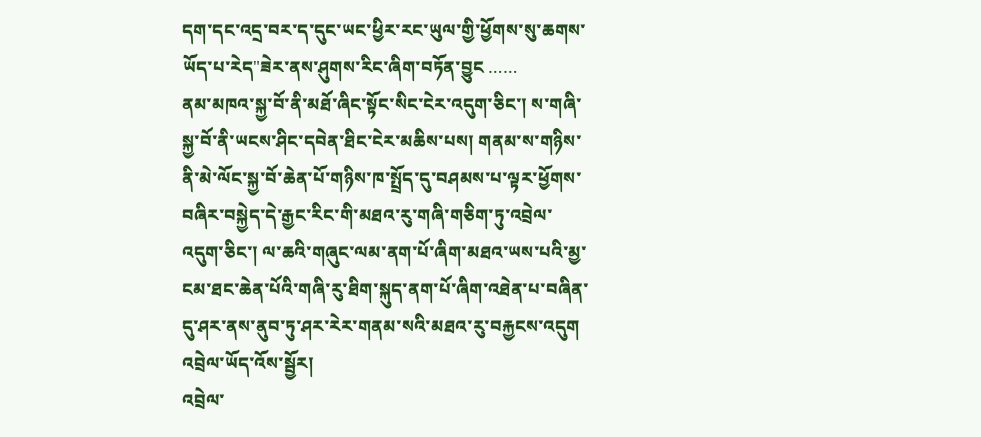དག་དང་འདྲ་བར་ད་དུང་ཡང་ཕྱིར་རང་ཡུལ་གྱི་ཕྱོགས་སུ་ཆགས་ཡོད་པ་རེད"ཟེར་ནས་ཤུགས་རིང་ཞིག་བཏོན་བྱུང ……
ནམ་མཁའ་སྐྱ་བོ་ནི་མཐོ་ཞིང་སྟོང་སིང་ངེར་འདུག་ཅིང་། ས་གཞི་སྐྱ་བོ་ནི་ཡངས་ཤིང་དབེན་ཐིང་ངེར་མཆིས་པས། གནམ་ས་གཉིས་ནི་མེ་ལོང་སྐྱ་བོ་ཆེན་པོ་གཉིས་ཁ་སྤྲོད་དུ་བཤམས་པ་ལྟར་ཕྱོགས་བཞིར་བསྐྱེད་དེ་རྒྱང་རིང་གི་མཐའ་རུ་གཞི་གཅིག་ཏུ་འབྲེལ་འདུག་ཅིང་། ལ་ཆའི་གཞུང་ལམ་ནག་པོ་ཞིག་མཐའ་ཡས་པའི་མྱ་ངམ་ཐང་ཆེན་པོའི་གཞི་རུ་ཐིག་སྐུད་ནག་པོ་ཞིག་འཐེན་པ་བཞིན་དུ་ཤར་ནས་ནུབ་ཏུ་ཤར་རེར་གནམ་སའི་མཐའ་རུ་བརྐྱངས་འདུག
འབྲེལ་ཡོད་འོས་སྦྱོར།
འབྲེལ་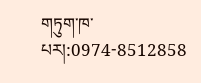གཏུག་ཁ་པར།:0974-8512858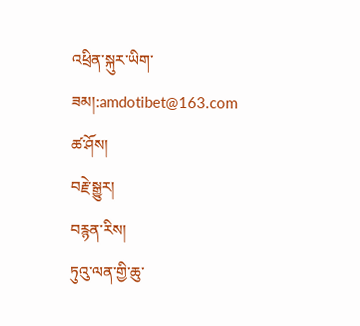འཕྲིན་སྐུར་ཡིག་ཟམ།:amdotibet@163.com
ཚ་ཤོས།
བརྗེ་སྒྱུར།
བརྙན་རིས།
ཏུའུ་ལན་གྱི་ཆུ་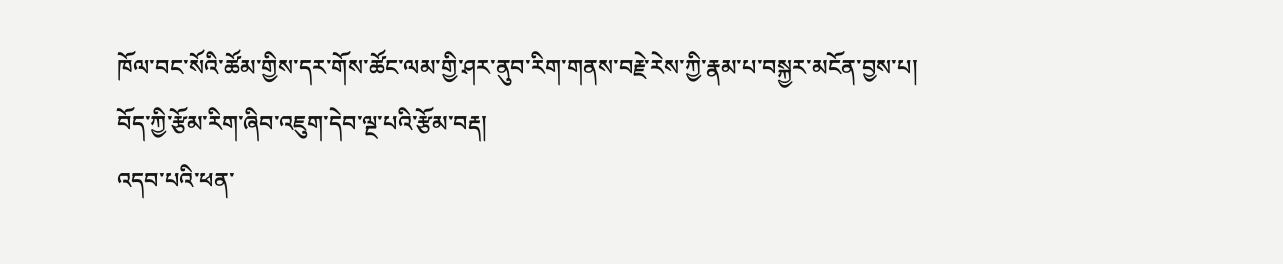ཁོལ་བང་སོའི་ཚོམ་གྱིས་དར་གོས་ཚོང་ལམ་གྱི་ཤར་ནུབ་རིག་གནས་བརྗེ་རེས་ཀྱི་རྣམ་པ་བསྐྱར་མངོན་བྱས་པ།
བོད་ཀྱི་རྩོམ་རིག་ཞིབ་འཇུག་དེབ་ལྔ་པའི་རྩོམ་བརྡ།
འདབ་པའི་ཕན་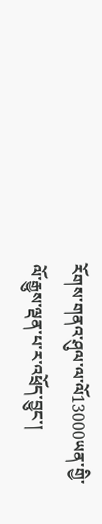རོགས་གནའ་ཤུལ་ལ་ལོ13000ཡན་གྱི་ལོ་རྒྱུས་ལྡན་པ་ར་འཕྲོད་བྱུང་།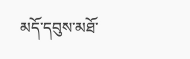མདོ་དབུས་མཐོ་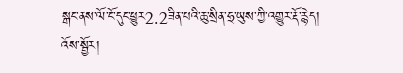སྒང་ནས་ལོ་ངོ་དུང་ཕྱུར2.2ཟིན་པའི་ཆུ་སྲིན་ཧྲ་ཡུས་ཀྱི་འགྱུར་རྡོ་རྙེད།
འོས་སྦྱོར།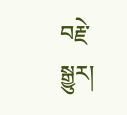བརྗེ་སྒྱུར།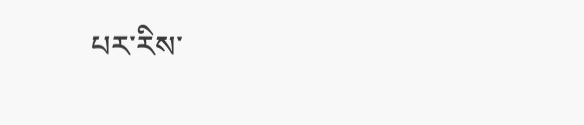པར་རིས་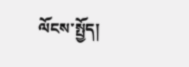ལོངས་སྤྱོད།